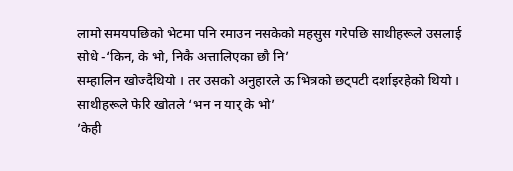लामो समयपछिको भेटमा पनि रमाउन नसकेको महसुस गरेपछि साथीहरूले उसलाई सोधे -‘किन, के भो, निकै अत्तालिएका छौ नि’
सम्हालिन खोज्दैथियो । तर उसको अनुहारले ऊ भित्रको छट्पटी दर्शाइरहेको थियो ।
साथीहरूले फेरि खोतले ‘भन न यार् के भो’
’केही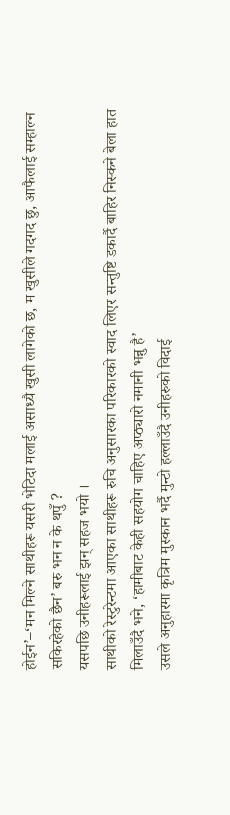होईन’–‘मन मिल्ने साथीहरू यसरी भेटिदा मलाई असाध्यै खुसी लागेको छ, म खुसीले गदगद छु, आफैलाई सम्हाल्न सकिरहेको छैन’ बरु भन न के थपुँ ?
यसपछि उनीहरूलाई झन् सहज भयो ।
साथीको रेस्टुरेन्टमा आएका साथीहरू रुचि अनुसारका परिकारको स्वाद लिएर सन्तुष्टि डकार्दै बाहिर निस्कने बेला हात मिलाउँदै भने, ‘हामीबाट केही सहयोग चाहिए अप्ठ्यारो नमानी भन्नु है’
उसले अनुहारमा कृत्रिम मुस्कान भर्दै मुन्टो हल्लाउँदै उनीहरुको विदाई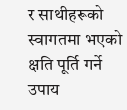र साथीहरूको स्वागतमा भएको क्षति पूर्ति गर्ने उपाय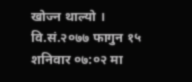खोज्न थाल्यो ।
वि.सं.२०७७ फागुन १५ शनिवार ०७:०२ मा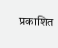प्रकाशित